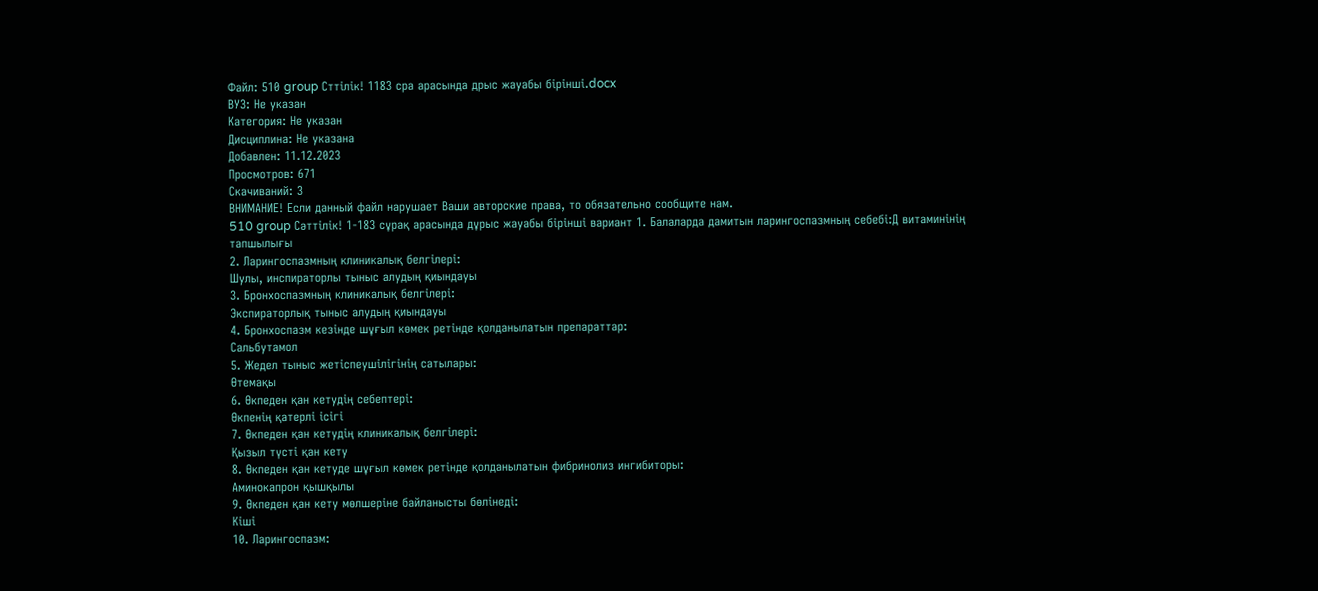Файл: 510 group Сттілік! 1183 сра арасында дрыс жауабы бірінші.docx
ВУЗ: Не указан
Категория: Не указан
Дисциплина: Не указана
Добавлен: 11.12.2023
Просмотров: 671
Скачиваний: 3
ВНИМАНИЕ! Если данный файл нарушает Ваши авторские права, то обязательно сообщите нам.
510 group Сәттілік! 1-183 сұрақ арасында дұрыс жауабы бірінші вариант 1. Балаларда дамитын ларингоспазмның себебі:Д витаминінің тапшылығы
2. Ларингоспазмның клиникалық белгілері:
Шулы, инспираторлы тыныс алудың қиындауы
3. Бронхоспазмның клиникалық белгілері:
Экспираторлық тыныс алудың қиындауы
4. Бронхоспазм кезінде шұғыл көмек ретінде қолданылатын препараттар:
Сальбутамол
5. Жедел тыныс жетіспеушілігінің сатылары:
Өтемақы
6. Өкпеден қан кетудің себептері:
Өкпенің қатерлі ісігі
7. Өкпеден қан кетудің клиникалық белгілері:
Қызыл түсті қан кету
8. Өкпеден қан кетуде шұғыл көмек ретінде қолданылатын фибринолиз ингибиторы:
Аминокапрон қышқылы
9. Өкпеден қан кету мөлшеріне байланысты бөлінеді:
Кіші
10. Ларингоспазм: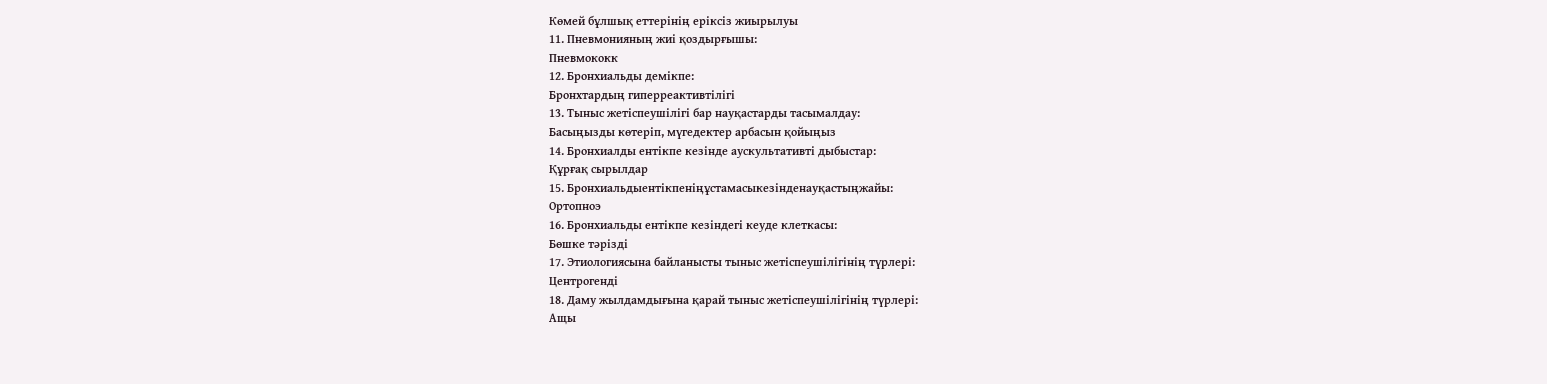Көмей бұлшық еттерінің еріксіз жиырылуы
11. Пневмонияның жиі қоздырғышы:
Пневмококк
12. Бронхиальды демікпе:
Бронхтардың гиперреактивтілігі
13. Тыныс жетіспеушілігі бар науқастарды тасымалдау:
Басыңызды көтеріп, мүгедектер арбасын қойыңыз
14. Бронхиалды ентікпе кезінде аускультативті дыбыстар:
Құрғақ сырылдар
15. Бронхиальдыентікпеніңұстамасыкезінденауқастыңжайы:
Ортопноэ
16. Бронхиальды ентікпе кезіндегі кеуде клеткасы:
Бөшке тәрізді
17. Этиологиясына байланысты тыныс жетіспеушілігінің түрлері:
Центрогенді
18. Даму жылдамдығына қарай тыныс жетіспеушілігінің түрлері:
Ащы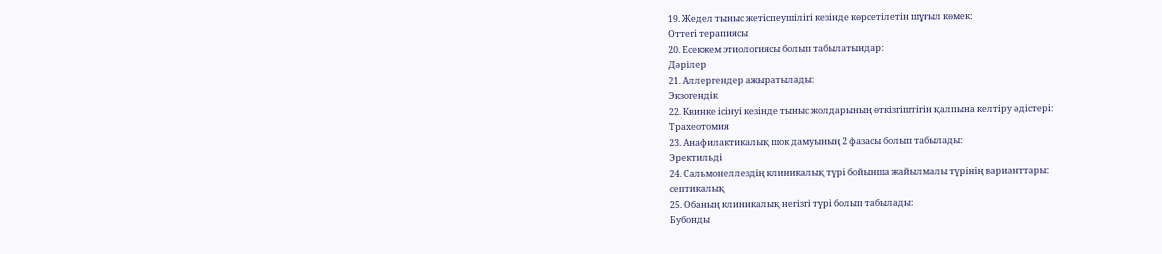19. Жедел тыныс жетіспеушілігі кезінде көрсетілетін шұғыл көмек:
Оттегі терапиясы
20. Есекжем этиологиясы болып табылатындар:
Дәрілер
21. Аллергендер ажыратылады:
Экзогендік
22. Квинке ісінуі кезінде тыныс жолдарының өткізгіштігін қалпына келтіру әдістері:
Трахеотомия
23. Анафилактикалық шок дамуының 2 фазасы болып табылады:
Эректильді
24. Сальмонеллездің клиникалық түрі бойынша жайылмалы түрінің варианттары:
септикалық
25. Обаның клиникалық негізгі түрі болып табылады:
Бубонды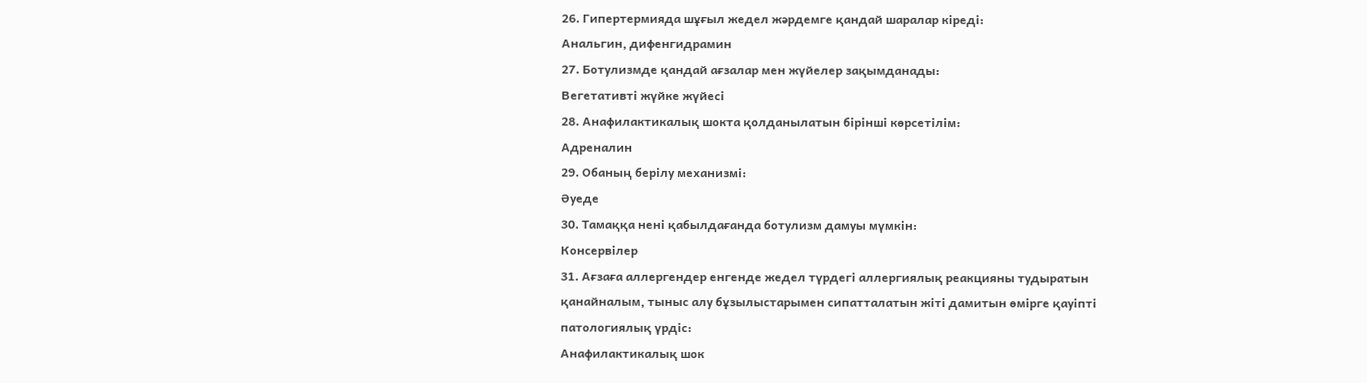26. Гипертермияда шұғыл жедел жәрдемге қандай шаралар кіреді:
Анальгин, дифенгидрамин
27. Ботулизмде қандай ағзалар мен жүйелер зақымданады:
Вегетативті жүйке жүйесі
28. Анафилактикалық шокта қолданылатын бірінші көрсетілім:
Адреналин
29. Обаның берілу механизмі:
Әуеде
30. Тамаққа нені қабылдағанда ботулизм дамуы мүмкін:
Консервілер
31. Ағзаға аллергендер енгенде жедел түрдегі аллергиялық реакцияны тудыратын қанайналым, тыныс алу бұзылыстарымен сипатталатын жіті дамитын өмірге қауіпті патологиялық үрдіс:
Анафилактикалық шок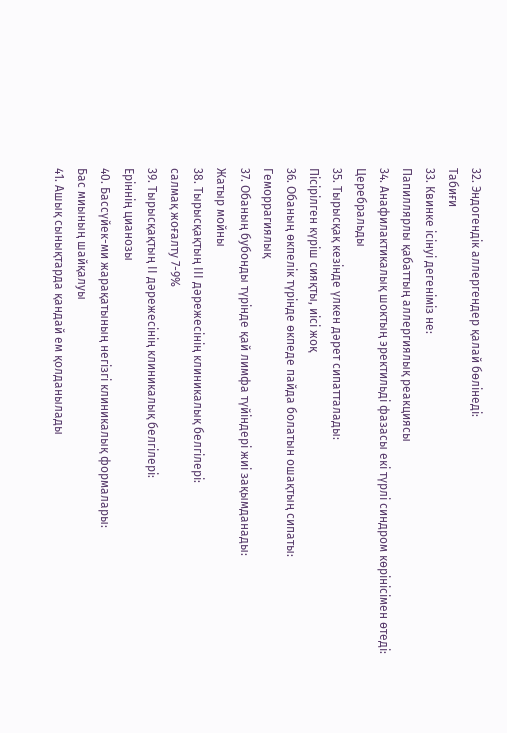32. Эндогендік аллергендер қалай бөлінеді:
Табиғи
33. Квинке ісінуі дегеніміз не:
Папиллярлы қабаттың аллергиялық реакциясы
34. Анафилактикалық шоктың эректильді фазасы екі түрлі синдром көрінісімен өтеді:
Церебральды
35. Тырысқақ кезінде үлкен дәрет сипатталады:
Пісірілген күріш сияқты, иісі жоқ
36. Обаның өкпелік түрінде өкпеде пайда болатын ошақтың сипаты:
Геморрагиялық
37. Обаның бубонды түрінде қай лимфа түйіндері жиі зақымданады:
Жатыр мойны
38. Тырысқақтың ІІІ дәрежесінің клиникалық белгілері:
салмақ жоғалту 7-9%
39. Тырысқақтың ІІ дәрежесінің клиникалық белгілері:
Еріннің цианозы
40. Бассүйек-ми жарақатының негізгі клиникалық формалары:
Бас миының шайқалуы
41. Ашық сынықтарда қандай ем қолданылады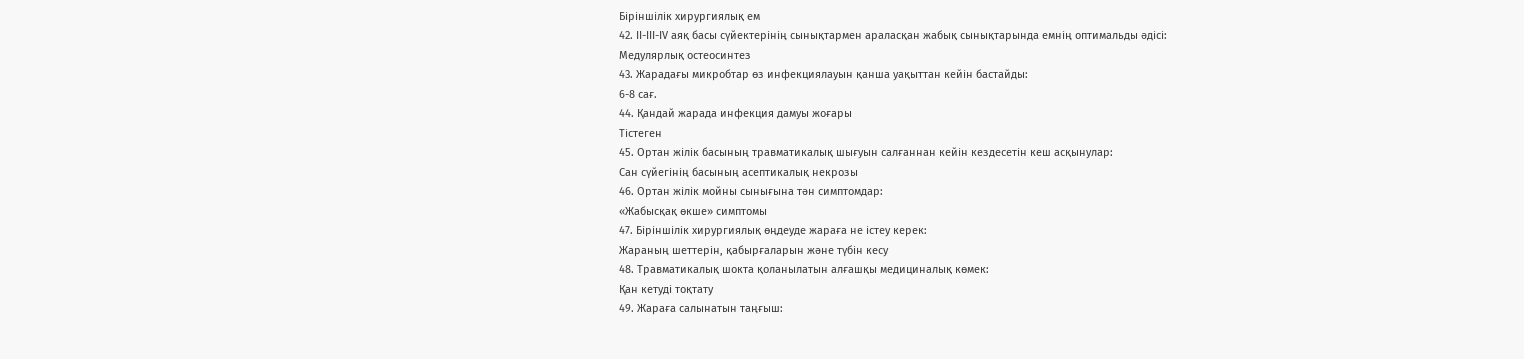Біріншілік хирургиялық ем
42. ІІ-ІІІ-ІV аяқ басы сүйектерінің сынықтармен араласқан жабық сынықтарында емнің оптимальды әдісі:
Медулярлық остеосинтез
43. Жарадағы микробтар өз инфекциялауын қанша уақыттан кейін бастайды:
6-8 сағ.
44. Қандай жарада инфекция дамуы жоғары
Тістеген
45. Ортан жілік басының травматикалық шығуын салғаннан кейін кездесетін кеш асқынулар:
Сан сүйегінің басының асептикалық некрозы
46. Ортан жілік мойны сынығына тән симптомдар:
«Жабысқақ өкше» симптомы
47. Біріншілік хирургиялық өңдеуде жараға не істеу керек:
Жараның шеттерін, қабырғаларын және түбін кесу
48. Травматикалық шокта қоланылатын алғашқы медициналық көмек:
Қан кетуді тоқтату
49. Жараға салынатын таңғыш: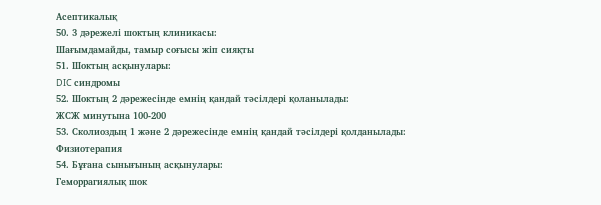Асептикалық
50. 3 дәрежелі шоктың клиникасы:
Шағымдамайды, тамыр соғысы жіп сияқты
51. Шоктың асқынулары:
DIC синдромы
52. Шоктың 2 дәрежесінде емнің қандай тәсілдері қоланылады:
ЖСЖ минутына 100-200
53. Сколиоздың 1 және 2 дәрежесінде емнің қандай тәсілдері қолданылады:
Физиотерапия
54. Бұғана сынығының асқынулары:
Геморрагиялық шок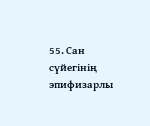55. Сан сүйегінің эпифизарлы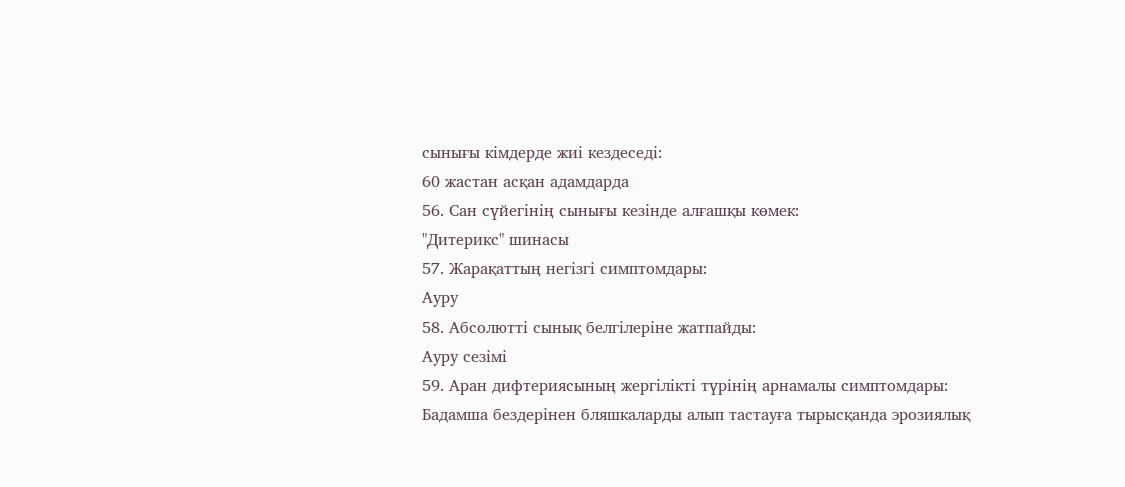сынығы кімдерде жиі кездеседі:
60 жастан асқан адамдарда
56. Сан сүйегінің сынығы кезінде алғашқы көмек:
"Дитерикс" шинасы
57. Жарақаттың негізгі симптомдары:
Ауру
58. Абсолютті сынық белгілеріне жатпайды:
Ауру сезімі
59. Аран дифтериясының жергілікті түрінің арнамалы симптомдары:
Бадамша бездерінен бляшкаларды алып тастауға тырысқанда эрозиялық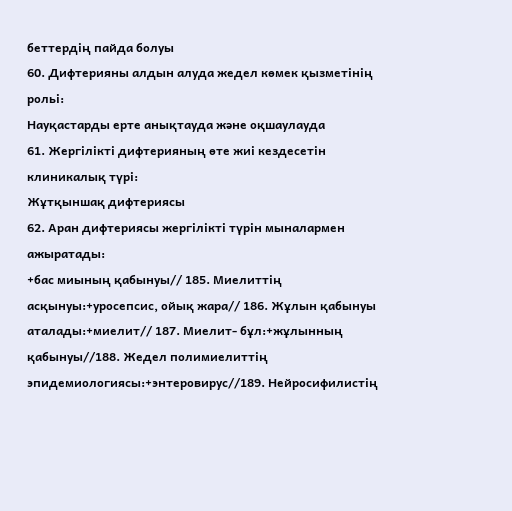беттердің пайда болуы
60. Дифтерияны алдын алуда жедел көмек қызметінің рольі:
Науқастарды ерте анықтауда және оқшаулауда
61. Жергілікті дифтерияның өте жиі кездесетін клиникалық түрі:
Жұтқыншақ дифтериясы
62. Аран дифтериясы жергілікті түрін мыналармен ажыратады:
+бас миының қабынуы// 185. Миелиттің асқынуы:+уросепсис, ойық жара// 186. Жұлын қабынуы аталады:+миелит// 187. Миелит- бұл:+жұлынның қабынуы//188. Жедел полимиелиттің эпидемиологиясы:+энтеровирус//189. Нейросифилистің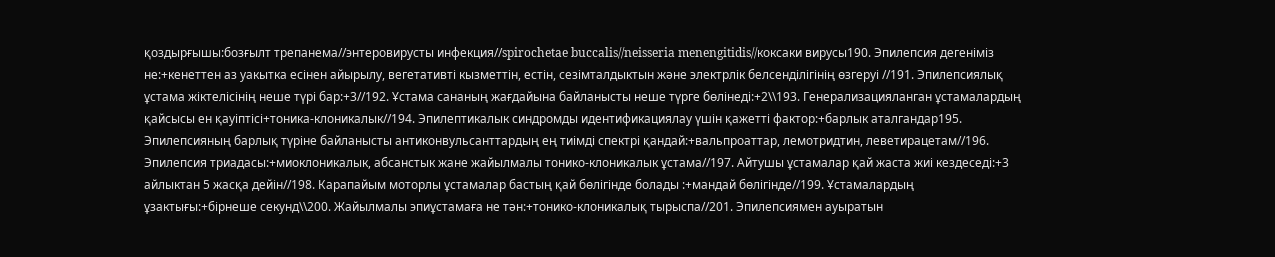қоздырғышы:бозғылт трепанема//энтеровирусты инфекция//spirochetae buccalis//neisseria menengitidis//коксаки вирусы190. Эпилепсия дегеніміз не:+кенеттен аз уакытка есінен айырылу, вегетативті кызметтін, естін, сезімталдыктын және электрлік белсенділігінің өзгеруі //191. Эпилепсиялық ұстама жіктелісінің неше түрі бар:+3//192. Ұстама сананың жағдайына байланысты неше түрге бөлінеді:+2\\193. Генерализацияланган ұстамалардың қайсысы ен қауіптісі+тоника-клоникалык//194. Эпилептикалык синдромды идентификациялау үшін қажетті фактор:+барлык аталгандар195. Эпилепсияның барлық түріне байланысты антиконвульсанттардың ең тиімді спектрі қандай:+вальпроаттар, лемотридтин, леветирацетам//196. Эпилепсия триадасы:+миоклоникалык, абсанстык жане жайылмалы тонико-клоникалык ұстама//197. Айтушы ұстамалар қай жаста жиі кездеседі:+3 айлыктан 5 жасқа дейін//198. Карапайым моторлы ұстамалар бастың қай бөлігінде болады :+мандай бөлігінде//199. Ұстамалардың ұзактығы:+бірнеше секунд\\200. Жайылмалы эпиұстамаға не тән:+тонико-клоникалық тырыспа//201. Эпилепсиямен ауыратын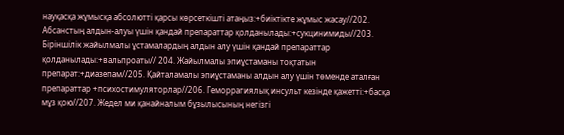науқасқа жұмысқа абсолютті қарсы көрсеткішті атаңыз:+биіктікте жұмыс жасау//202. Абсанстың алдын-алуы үшін қандай препараттар қолданылады:+сукцинимиды//203. Біріншілік жайылмалы ұстамалардың алдын алу үшін қандай препараттар қолданылады:+вальпроаты// 204. Жайылмалы эпиұстаманы тоқтатын препарат:+диазепам//205. Қайталамалы эпиұстаманы алдын алу үшін төменде аталған препараттар +психостимуляторлар//206. Геморрагиялық инсульт кезінде қажетті:+басқа мұз қою//207. Жедел ми қанайналым бұзылысының негізгі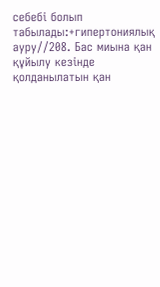себебі болып табылады:+гипертониялық ауру//208. Бас миына қан құйылу кезінде қолданылатын қан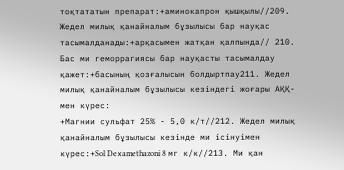тоқтататын препарат:+аминокапрон қышқылы//209. Жедел милық қанайналым бұзылысы бар науқас тасымалданады:+арқасымен жатқан қалпында// 210. Бас ми геморрагиясы бар науқасты тасымалдау қажет:+басының қозғалысын болдыртпау211. Жедел милық қанайналым бұзылысы кезіндегі жоғары АҚҚ-мен күрес:
+Магнии сульфат 25% - 5,0 к/т//212. Жедел милық қанайналым бұзылысы кезінде ми ісінуімен күрес:+Sol Deхamethazoni 8 мг к/к//213. Ми қан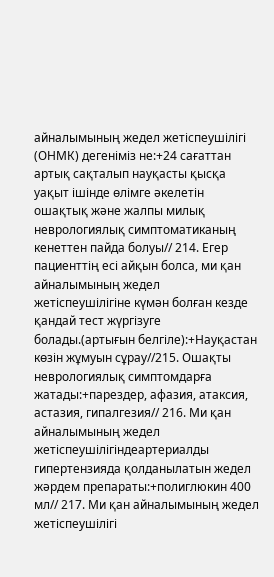айналымының жедел жетіспеушілігі (ОНМК) дегеніміз не:+24 сағаттан артық сақталып науқасты қысқа уақыт ішінде өлімге әкелетін ошақтық және жалпы милық неврологиялық симптоматиканың кенеттен пайда болуы// 214. Егер пациенттің есі айқын болса, ми қан айналымының жедел жетіспеушілігіне күмән болған кезде қандай тест жүргізуге болады.(артығын белгіле):+Науқастан көзін жұмуын сұрау//215. Ошақты неврологиялық симптомдарға жатады:+парездер, афазия, атаксия, астазия, гипалгезия// 216. Ми қан айналымының жедел жетіспеушілігіндеартериалды гипертензияда қолданылатын жедел жәрдем препараты:+полиглюкин 400 мл// 217. Ми қан айналымының жедел жетіспеушілігі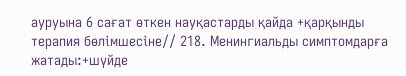ауруына 6 сағат өткен науқастарды қайда +қарқынды терапия бөлімшесіне// 218. Менингиальды симптомдарға жатады:+шүйде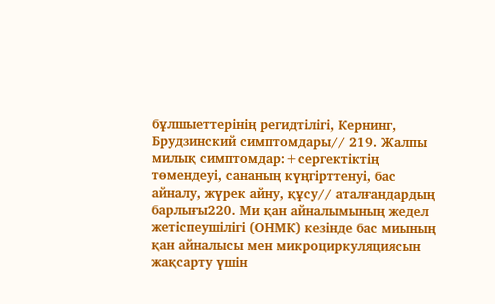бұлшыеттерінің регидтілігі, Кернинг, Брудзинский симптомдары// 219. Жалпы милық симптомдар:+сергектіктің төмендеуі, сананың күңгірттенуі, бас айналу, жүрек айну, құсу// аталғандардың барлығы220. Ми қан айналымының жедел жетіспеушілігі (ОНМК) кезінде бас миының қан айналысы мен микроциркуляциясын жақсарту үшін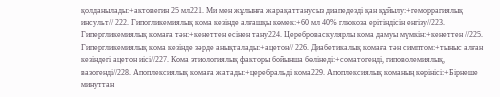қолданылады:+актовегин 25 мл221. Ми мен жұлынға жарақаттанусыз диапедезді қан құйылу:+геморрагиялық инсульт// 222. Гипогликемиялық кома кезінде алғашқы көмек:+60 мл 40% глюкоза ерітіндісін енгізу//223. Гипергликемиялық комаға тән:+кенеттен есінен тану224. Цереброваскулярлы кома дамуы мүмкін:+кенеттен //225. Гипергликемиялық кома кезінде зәрде анықталады:+ацетон// 226. Диабетикалық комаға тән симптом:+тыныс алған кезіндегі ацетон иісі//227. Кома этиологиялық факторы бойынша бөлінеді:+соматогенді, гиповолемиялық, вазогенді//228. Апоплексиялық комаға жатады:+церебральді кома229. Апоплексиялық команың көрінісі:+Бірнеше минуттан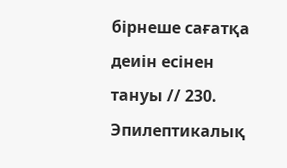бірнеше сағатқа деиін есінен тануы // 230. Эпилептикалық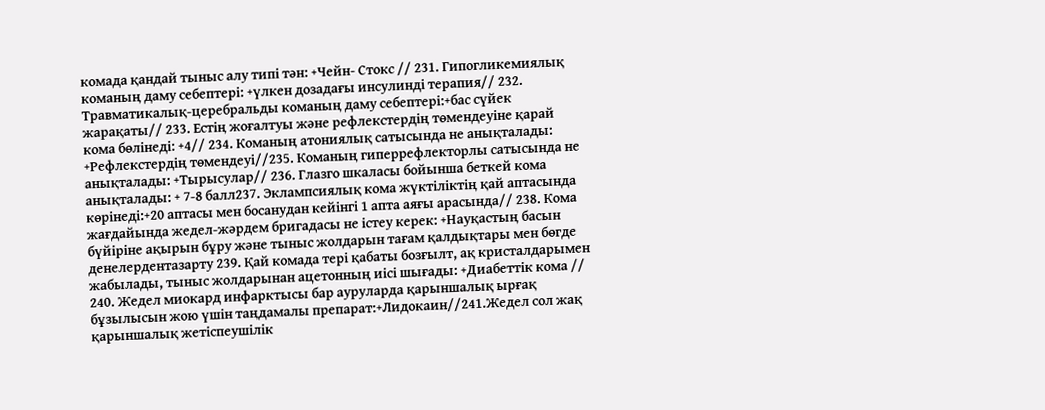комада қандай тыныс алу типі тән: +Чейн- Стокс // 231. Гипогликемиялық команың даму себептері: +үлкен дозадағы инсулинді терапия// 232. Травматикалық-церебральды команың даму себептері:+бас сүйек жарақаты// 233. Естің жоғалтуы және рефлекстердің төмендеуіне қарай кома бөлінеді: +4// 234. Команың атониялық сатысында не анықталады:
+Рефлекстердің төмендеуі//235. Команың гиперрефлекторлы сатысында не анықталады: +Тырысулар// 236. Глазго шкаласы бойынша беткей кома анықталады: + 7-8 балл237. Эклампсиялық кома жүктіліктің қай аптасында көрінеді:+20 аптасы мен босанудан кейінгі 1 апта аяғы арасында// 238. Кома жағдайында жедел-жәрдем бригадасы не істеу керек: +Науқастың басын бүйіріне ақырын бұру және тыныс жолдарын тағам қалдықтары мен бөгде денелердентазарту 239. Қай комада тері қабаты бозғылт, ақ кристалдарымен жабылады, тыныс жолдарынан ацетонның иісі шығады: +Диабеттік кома // 240. Жедел миокард инфарктысы бар ауруларда қарыншалық ырғақ бұзылысын жою үшін таңдамалы препарат:+Лидокаин//241.Жедел сол жақ қарыншалық жетіспеушілік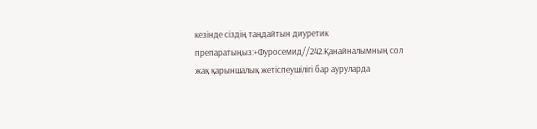кезінде сіздің таңдайтын диуретик препаратыңыз:+Фуросемид//242.Қанайналымның сол жақ қарыншалық жетіспеушілігі бар ауруларда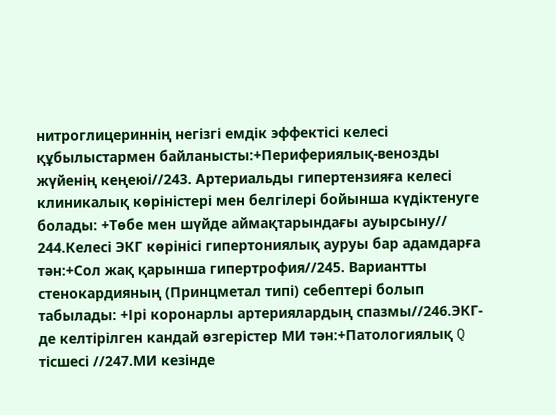нитроглицериннің негізгі емдік эффектісі келесі құбылыстармен байланысты:+Перифериялық-венозды жүйенің кеңеюі//243. Артериальды гипертензияға келесі клиникалық көріністері мен белгілері бойынша күдіктенуге болады: +Төбе мен шүйде аймақтарындағы ауырсыну// 244.Келесі ЭКГ көрінісі гипертониялық ауруы бар адамдарға тән:+Сол жақ қарынша гипертрофия//245. Вариантты стенокардияның (Принцметал типі) себептері болып табылады: +Ірі коронарлы артериялардың спазмы//246.ЭКГ-де келтірілген кандай өзгерістер МИ тән:+Патологиялық Q тісшесі //247.МИ кезінде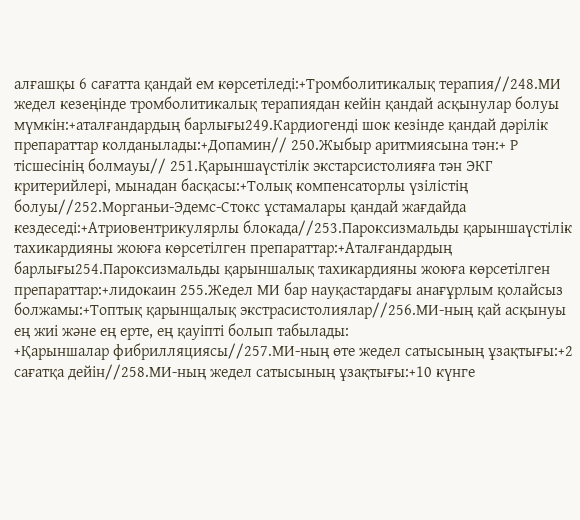алғашқы 6 сағатта қандай ем көрсетіледі:+Тромболитикалық терапия//248.МИ жедел кезеңінде тромболитикалық терапиядан кейін қандай асқынулар болуы мүмкін:+аталғандардың барлығы249.Кардиогенді шок кезінде қандай дәрілік препараттар колданылады:+Допамин// 250.Жыбыр аритмиясына тән:+ Р тісшесінің болмауы// 251.Қарыншаүстілік экстарсистолияға тән ЭКГ критерийлері, мынадан басқасы:+Толық компенсаторлы үзілістің болуы//252.Морганьи-Эдемс-Стокс ұстамалары қандай жағдайда кездеседі:+Атриовентрикулярлы блокада//253.Пароксизмальды қарыншаүстілік тахикардияны жоюға көрсетілген препараттар:+Аталғандардың барлығы254.Пароксизмальды қарыншалық тахикардияны жоюға көрсетілген препараттар:+лидокаин 255.Жедел МИ бар науқастардағы анағұрлым қолайсыз болжамы:+Топтық қарынщалық экстрасистолиялар//256.МИ-ның қай асқынуы ең жиі және ең ерте, ең қауіпті болып табылады:
+Қарыншалар фибрилляциясы//257.МИ-ның өте жедел сатысының ұзақтығы:+2 сағатқа дейін//258.МИ-ның жедел сатысының ұзақтығы:+10 күнге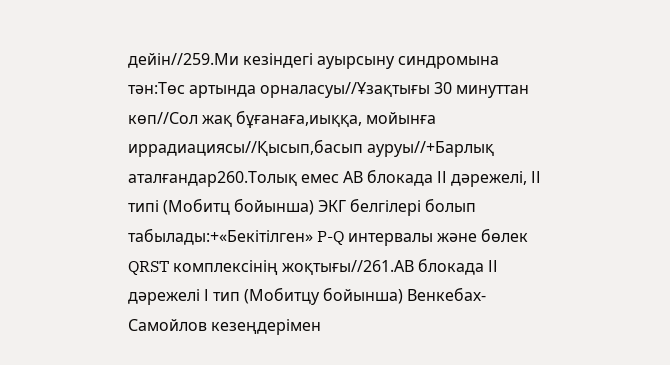дейін//259.Ми кезіндегі ауырсыну синдромына тән:Төс артында орналасуы//Ұзақтығы 30 минуттан көп//Сол жақ бұғанаға,иыққа, мойынға иррадиациясы//Қысып,басып ауруы//+Барлық аталғандар260.Толық емес АВ блокада ІІ дәрежелі, ІІ типі (Мобитц бойынша) ЭКГ белгілері болып табылады:+«Бекітілген» P-Q интервалы және бөлек QRST комплексінің жоқтығы//261.АВ блокада ІІ дәрежелі І тип (Мобитцу бойынша) Венкебах-Самойлов кезеңдерімен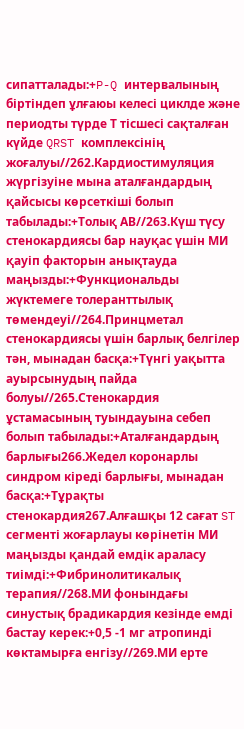сипатталады:+P-Q интервалының біртіндеп ұлғаюы келесі циклде және периодты түрде Т тісшесі сақталған күйде QRST комплексінің жоғалуы//262.Кардиостимуляция жүргізуіне мына аталғандардың қайсысы көрсеткіші болып табылады:+Толық АВ//263.Күш түсу стенокардиясы бар науқас үшін МИ қауіп факторын анықтауда маңызды:+Функциональды жүктемеге толеранттылық төмендеуі//264.Принцметал стенокардиясы үшін барлық белгілер тән, мынадан басқа:+Түнгі уақытта ауырсынудың пайда болуы//265.Стенокардия ұстамасының туындауына себеп болып табылады:+Аталғандардың барлығы266.Жедел коронарлы синдром кіреді барлығы, мынадан басқа:+Тұрақты стенокардия267.Алғашқы 12 сағат ST сегменті жоғарлауы көрінетін МИ маңызды қандай емдік араласу тиімді:+Фибринолитикалық терапия//268.МИ фонындағы синустық брадикардия кезінде емді бастау керек:+0,5 -1 мг атропинді көктамырға енгізу//269.МИ ерте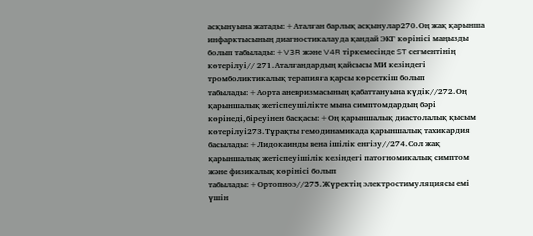асқынуына жатады:+Аталған барлық асқынулар270.Оң жақ қарынша инфарктысының диагностикалауда қандай ЭКГ көрінісі маңызды болып табылады:+V3R және V4R тіркемесінде ST сегментінің көтерілуі// 271.Аталғандардың қайсысы МИ кезіндегі тромболиктикалық терапияға қарсы көрсеткіш болып табылады:+Аорта аневризмасының қабаттануына күдік//272.Оң қарыншалық жетіспеушілікте мына симптомдардың бәрі көрінеді,біреуінен басқасы:+Оң қарыншалық диастолалық қысым көтерілуі273.Тұрақты гемодинамикада қарыншалық тахикардия басылады:+Лидокаинды вена ішілік енгізу//274.Сол жақ қарыншалық жетіспеуішілік кезіндегі патогномикалық симптом және физикалық көрінісі болып табылады:+Ортопноэ//275.Жүректің электростимуляциясы емі үшін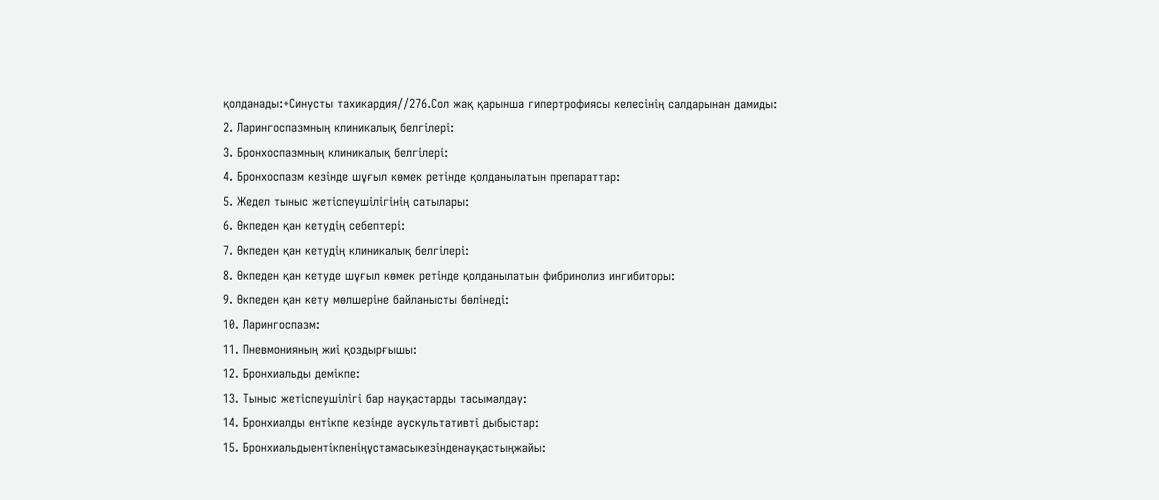қолданады:+Синусты тахикардия//276.Сол жақ қарынша гипертрофиясы келесінің салдарынан дамиды:
2. Ларингоспазмның клиникалық белгілері:
3. Бронхоспазмның клиникалық белгілері:
4. Бронхоспазм кезінде шұғыл көмек ретінде қолданылатын препараттар:
5. Жедел тыныс жетіспеушілігінің сатылары:
6. Өкпеден қан кетудің себептері:
7. Өкпеден қан кетудің клиникалық белгілері:
8. Өкпеден қан кетуде шұғыл көмек ретінде қолданылатын фибринолиз ингибиторы:
9. Өкпеден қан кету мөлшеріне байланысты бөлінеді:
10. Ларингоспазм:
11. Пневмонияның жиі қоздырғышы:
12. Бронхиальды демікпе:
13. Тыныс жетіспеушілігі бар науқастарды тасымалдау:
14. Бронхиалды ентікпе кезінде аускультативті дыбыстар:
15. Бронхиальдыентікпеніңұстамасыкезінденауқастыңжайы: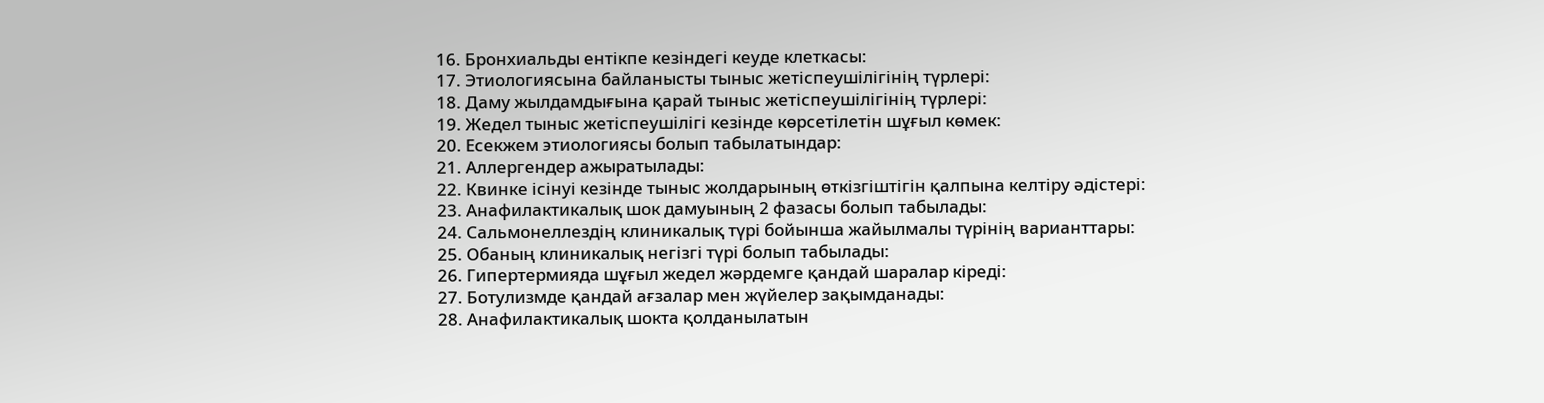16. Бронхиальды ентікпе кезіндегі кеуде клеткасы:
17. Этиологиясына байланысты тыныс жетіспеушілігінің түрлері:
18. Даму жылдамдығына қарай тыныс жетіспеушілігінің түрлері:
19. Жедел тыныс жетіспеушілігі кезінде көрсетілетін шұғыл көмек:
20. Есекжем этиологиясы болып табылатындар:
21. Аллергендер ажыратылады:
22. Квинке ісінуі кезінде тыныс жолдарының өткізгіштігін қалпына келтіру әдістері:
23. Анафилактикалық шок дамуының 2 фазасы болып табылады:
24. Сальмонеллездің клиникалық түрі бойынша жайылмалы түрінің варианттары:
25. Обаның клиникалық негізгі түрі болып табылады:
26. Гипертермияда шұғыл жедел жәрдемге қандай шаралар кіреді:
27. Ботулизмде қандай ағзалар мен жүйелер зақымданады:
28. Анафилактикалық шокта қолданылатын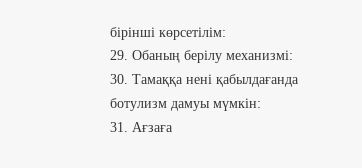бірінші көрсетілім:
29. Обаның берілу механизмі:
30. Тамаққа нені қабылдағанда ботулизм дамуы мүмкін:
31. Ағзаға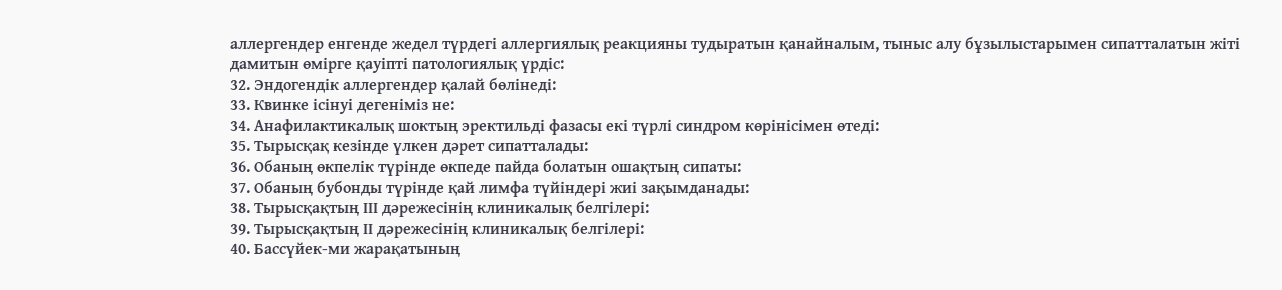аллергендер енгенде жедел түрдегі аллергиялық реакцияны тудыратын қанайналым, тыныс алу бұзылыстарымен сипатталатын жіті дамитын өмірге қауіпті патологиялық үрдіс:
32. Эндогендік аллергендер қалай бөлінеді:
33. Квинке ісінуі дегеніміз не:
34. Анафилактикалық шоктың эректильді фазасы екі түрлі синдром көрінісімен өтеді:
35. Тырысқақ кезінде үлкен дәрет сипатталады:
36. Обаның өкпелік түрінде өкпеде пайда болатын ошақтың сипаты:
37. Обаның бубонды түрінде қай лимфа түйіндері жиі зақымданады:
38. Тырысқақтың ІІІ дәрежесінің клиникалық белгілері:
39. Тырысқақтың ІІ дәрежесінің клиникалық белгілері:
40. Бассүйек-ми жарақатының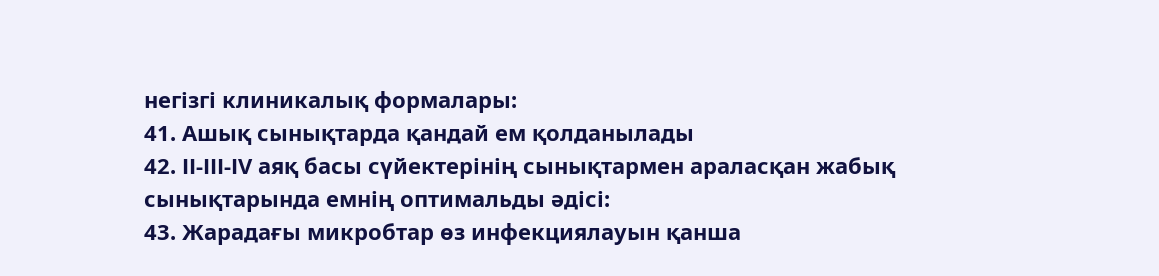негізгі клиникалық формалары:
41. Ашық сынықтарда қандай ем қолданылады
42. ІІ-ІІІ-ІV аяқ басы сүйектерінің сынықтармен араласқан жабық сынықтарында емнің оптимальды әдісі:
43. Жарадағы микробтар өз инфекциялауын қанша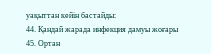уақыттан кейін бастайды:
44. Қандай жарада инфекция дамуы жоғары
45. Ортан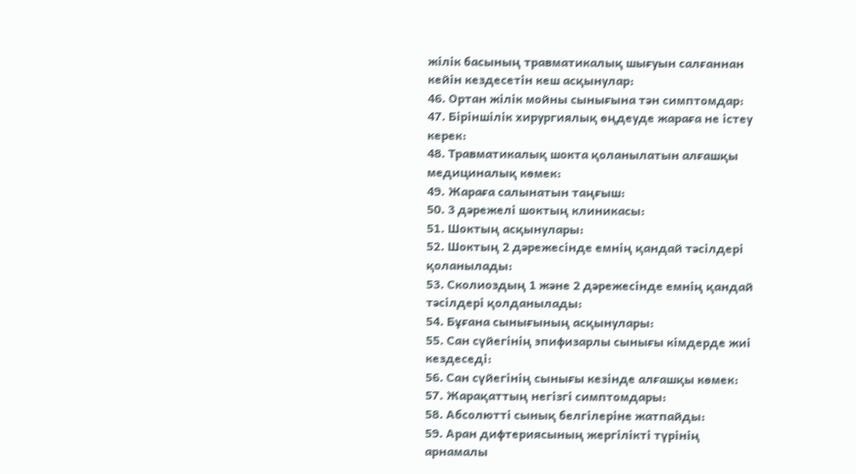жілік басының травматикалық шығуын салғаннан кейін кездесетін кеш асқынулар:
46. Ортан жілік мойны сынығына тән симптомдар:
47. Біріншілік хирургиялық өңдеуде жараға не істеу керек:
48. Травматикалық шокта қоланылатын алғашқы медициналық көмек:
49. Жараға салынатын таңғыш:
50. 3 дәрежелі шоктың клиникасы:
51. Шоктың асқынулары:
52. Шоктың 2 дәрежесінде емнің қандай тәсілдері қоланылады:
53. Сколиоздың 1 және 2 дәрежесінде емнің қандай тәсілдері қолданылады:
54. Бұғана сынығының асқынулары:
55. Сан сүйегінің эпифизарлы сынығы кімдерде жиі кездеседі:
56. Сан сүйегінің сынығы кезінде алғашқы көмек:
57. Жарақаттың негізгі симптомдары:
58. Абсолютті сынық белгілеріне жатпайды:
59. Аран дифтериясының жергілікті түрінің арнамалы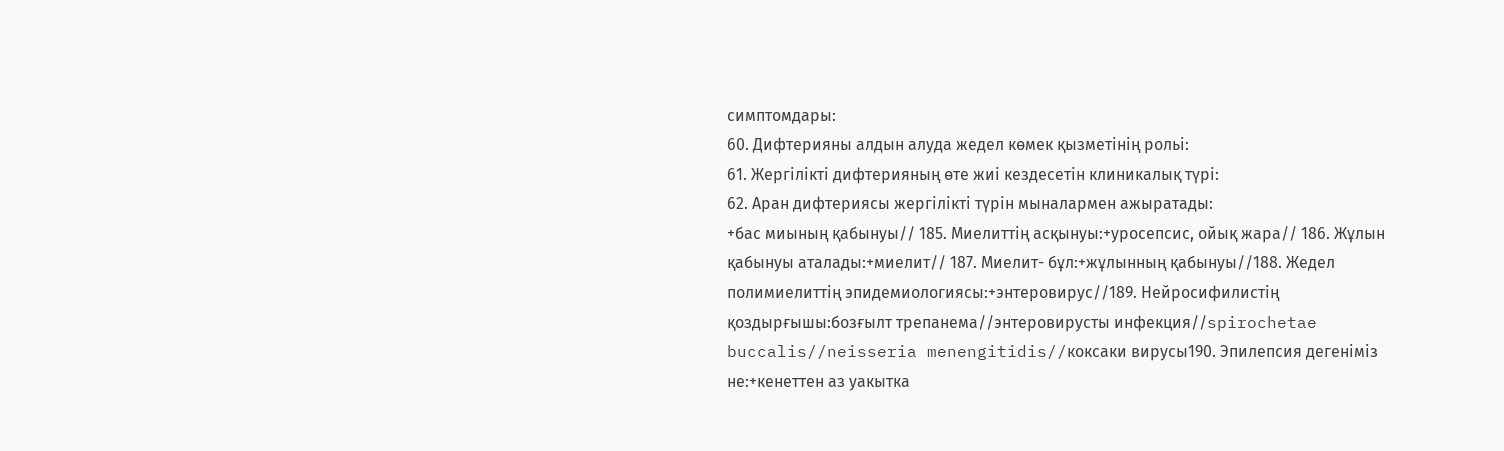симптомдары:
60. Дифтерияны алдын алуда жедел көмек қызметінің рольі:
61. Жергілікті дифтерияның өте жиі кездесетін клиникалық түрі:
62. Аран дифтериясы жергілікті түрін мыналармен ажыратады:
+бас миының қабынуы// 185. Миелиттің асқынуы:+уросепсис, ойық жара// 186. Жұлын қабынуы аталады:+миелит// 187. Миелит- бұл:+жұлынның қабынуы//188. Жедел полимиелиттің эпидемиологиясы:+энтеровирус//189. Нейросифилистің қоздырғышы:бозғылт трепанема//энтеровирусты инфекция//spirochetae buccalis//neisseria menengitidis//коксаки вирусы190. Эпилепсия дегеніміз не:+кенеттен аз уакытка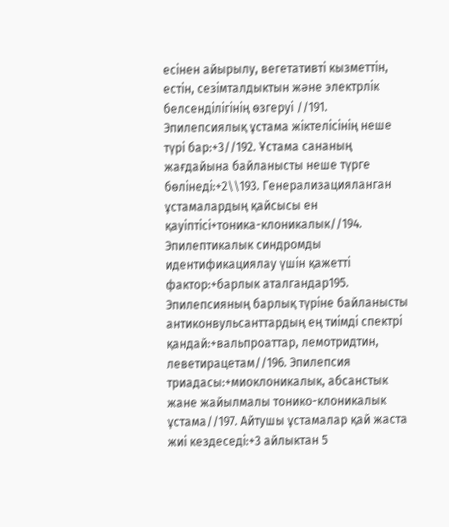есінен айырылу, вегетативті кызметтін, естін, сезімталдыктын және электрлік белсенділігінің өзгеруі //191. Эпилепсиялық ұстама жіктелісінің неше түрі бар:+3//192. Ұстама сананың жағдайына байланысты неше түрге бөлінеді:+2\\193. Генерализацияланган ұстамалардың қайсысы ен қауіптісі+тоника-клоникалык//194. Эпилептикалык синдромды идентификациялау үшін қажетті фактор:+барлык аталгандар195. Эпилепсияның барлық түріне байланысты антиконвульсанттардың ең тиімді спектрі қандай:+вальпроаттар, лемотридтин, леветирацетам//196. Эпилепсия триадасы:+миоклоникалык, абсанстык жане жайылмалы тонико-клоникалык ұстама//197. Айтушы ұстамалар қай жаста жиі кездеседі:+3 айлыктан 5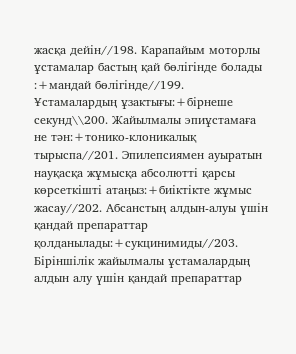жасқа дейін//198. Карапайым моторлы ұстамалар бастың қай бөлігінде болады :+мандай бөлігінде//199. Ұстамалардың ұзактығы:+бірнеше секунд\\200. Жайылмалы эпиұстамаға не тән:+тонико-клоникалық тырыспа//201. Эпилепсиямен ауыратын науқасқа жұмысқа абсолютті қарсы көрсеткішті атаңыз:+биіктікте жұмыс жасау//202. Абсанстың алдын-алуы үшін қандай препараттар қолданылады:+сукцинимиды//203. Біріншілік жайылмалы ұстамалардың алдын алу үшін қандай препараттар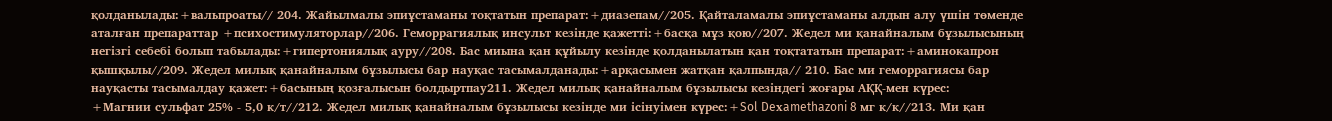қолданылады:+вальпроаты// 204. Жайылмалы эпиұстаманы тоқтатын препарат:+диазепам//205. Қайталамалы эпиұстаманы алдын алу үшін төменде аталған препараттар +психостимуляторлар//206. Геморрагиялық инсульт кезінде қажетті:+басқа мұз қою//207. Жедел ми қанайналым бұзылысының негізгі себебі болып табылады:+гипертониялық ауру//208. Бас миына қан құйылу кезінде қолданылатын қан тоқтататын препарат:+аминокапрон қышқылы//209. Жедел милық қанайналым бұзылысы бар науқас тасымалданады:+арқасымен жатқан қалпында// 210. Бас ми геморрагиясы бар науқасты тасымалдау қажет:+басының қозғалысын болдыртпау211. Жедел милық қанайналым бұзылысы кезіндегі жоғары АҚҚ-мен күрес:
+Магнии сульфат 25% - 5,0 к/т//212. Жедел милық қанайналым бұзылысы кезінде ми ісінуімен күрес:+Sol Deхamethazoni 8 мг к/к//213. Ми қан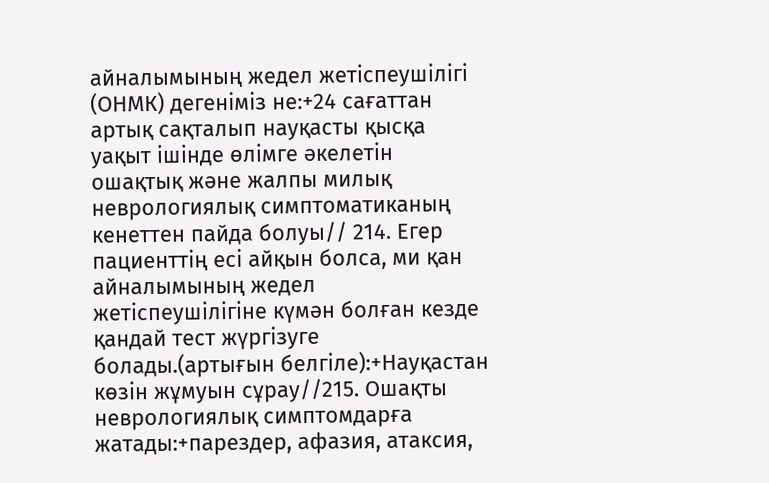айналымының жедел жетіспеушілігі (ОНМК) дегеніміз не:+24 сағаттан артық сақталып науқасты қысқа уақыт ішінде өлімге әкелетін ошақтық және жалпы милық неврологиялық симптоматиканың кенеттен пайда болуы// 214. Егер пациенттің есі айқын болса, ми қан айналымының жедел жетіспеушілігіне күмән болған кезде қандай тест жүргізуге болады.(артығын белгіле):+Науқастан көзін жұмуын сұрау//215. Ошақты неврологиялық симптомдарға жатады:+парездер, афазия, атаксия,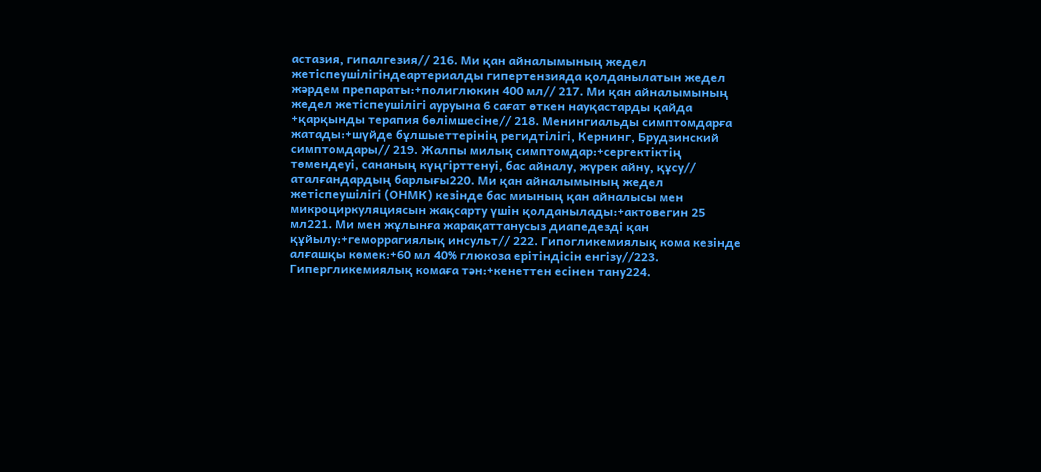астазия, гипалгезия// 216. Ми қан айналымының жедел жетіспеушілігіндеартериалды гипертензияда қолданылатын жедел жәрдем препараты:+полиглюкин 400 мл// 217. Ми қан айналымының жедел жетіспеушілігі ауруына 6 сағат өткен науқастарды қайда +қарқынды терапия бөлімшесіне// 218. Менингиальды симптомдарға жатады:+шүйде бұлшыеттерінің регидтілігі, Кернинг, Брудзинский симптомдары// 219. Жалпы милық симптомдар:+сергектіктің төмендеуі, сананың күңгірттенуі, бас айналу, жүрек айну, құсу// аталғандардың барлығы220. Ми қан айналымының жедел жетіспеушілігі (ОНМК) кезінде бас миының қан айналысы мен микроциркуляциясын жақсарту үшін қолданылады:+актовегин 25 мл221. Ми мен жұлынға жарақаттанусыз диапедезді қан құйылу:+геморрагиялық инсульт// 222. Гипогликемиялық кома кезінде алғашқы көмек:+60 мл 40% глюкоза ерітіндісін енгізу//223. Гипергликемиялық комаға тән:+кенеттен есінен тану224.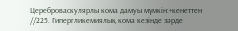Цереброваскулярлы кома дамуы мүмкін:+кенеттен //225. Гипергликемиялық кома кезінде зәрде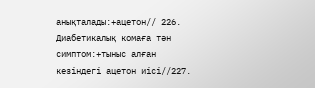анықталады:+ацетон// 226. Диабетикалық комаға тән симптом:+тыныс алған кезіндегі ацетон иісі//227.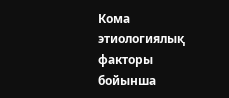Кома этиологиялық факторы бойынша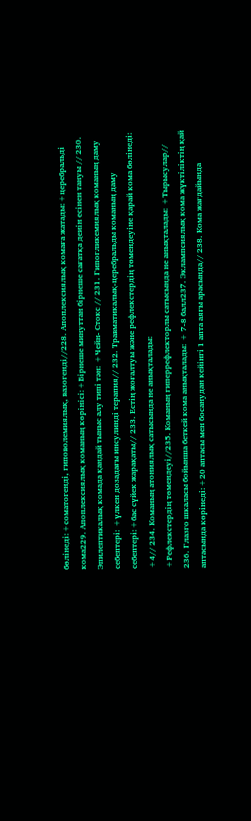бөлінеді:+соматогенді, гиповолемиялық, вазогенді//228. Апоплексиялық комаға жатады:+церебральді кома229. Апоплексиялық команың көрінісі:+Бірнеше минуттан бірнеше сағатқа деиін есінен тануы // 230. Эпилептикалық комада қандай тыныс алу типі тән: +Чейн- Стокс // 231. Гипогликемиялық команың даму себептері: +үлкен дозадағы инсулинді терапия// 232. Травматикалық-церебральды команың даму себептері:+бас сүйек жарақаты// 233. Естің жоғалтуы және рефлекстердің төмендеуіне қарай кома бөлінеді: +4// 234. Команың атониялық сатысында не анықталады:
+Рефлекстердің төмендеуі//235. Команың гиперрефлекторлы сатысында не анықталады: +Тырысулар// 236. Глазго шкаласы бойынша беткей кома анықталады: + 7-8 балл237. Эклампсиялық кома жүктіліктің қай аптасында көрінеді:+20 аптасы мен босанудан кейінгі 1 апта аяғы арасында// 238. Кома жағдайында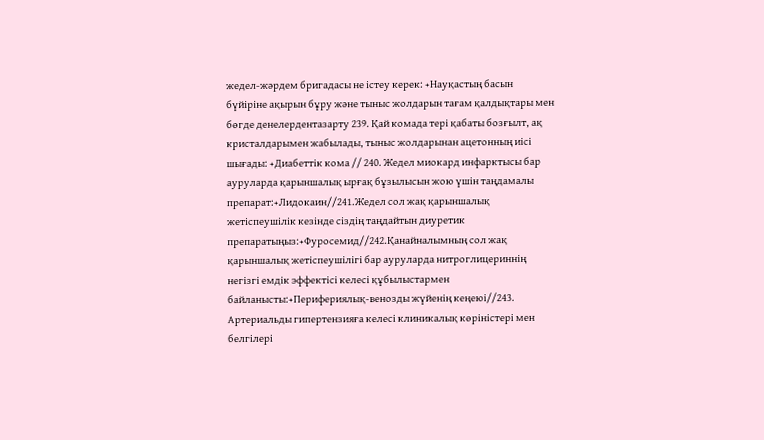жедел-жәрдем бригадасы не істеу керек: +Науқастың басын бүйіріне ақырын бұру және тыныс жолдарын тағам қалдықтары мен бөгде денелердентазарту 239. Қай комада тері қабаты бозғылт, ақ кристалдарымен жабылады, тыныс жолдарынан ацетонның иісі шығады: +Диабеттік кома // 240. Жедел миокард инфарктысы бар ауруларда қарыншалық ырғақ бұзылысын жою үшін таңдамалы препарат:+Лидокаин//241.Жедел сол жақ қарыншалық жетіспеушілік кезінде сіздің таңдайтын диуретик препаратыңыз:+Фуросемид//242.Қанайналымның сол жақ қарыншалық жетіспеушілігі бар ауруларда нитроглицериннің негізгі емдік эффектісі келесі құбылыстармен байланысты:+Перифериялық-венозды жүйенің кеңеюі//243. Артериальды гипертензияға келесі клиникалық көріністері мен белгілері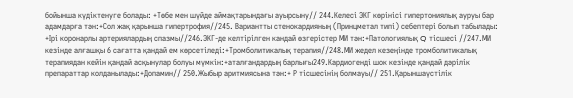бойынша күдіктенуге болады: +Төбе мен шүйде аймақтарындағы ауырсыну// 244.Келесі ЭКГ көрінісі гипертониялық ауруы бар адамдарға тән:+Сол жақ қарынша гипертрофия//245. Вариантты стенокардияның (Принцметал типі) себептері болып табылады: +Ірі коронарлы артериялардың спазмы//246.ЭКГ-де келтірілген кандай өзгерістер МИ тән:+Патологиялық Q тісшесі //247.МИ кезінде алғашқы 6 сағатта қандай ем көрсетіледі:+Тромболитикалық терапия//248.МИ жедел кезеңінде тромболитикалық терапиядан кейін қандай асқынулар болуы мүмкін:+аталғандардың барлығы249.Кардиогенді шок кезінде қандай дәрілік препараттар колданылады:+Допамин// 250.Жыбыр аритмиясына тән:+ Р тісшесінің болмауы// 251.Қарыншаүстілік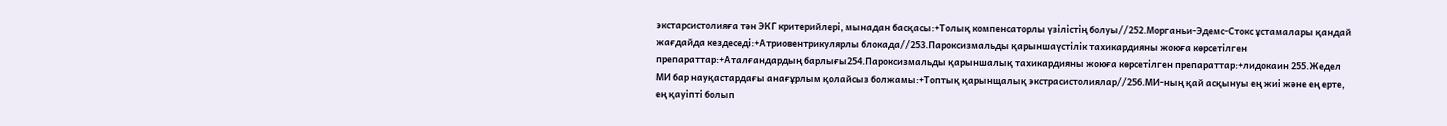экстарсистолияға тән ЭКГ критерийлері, мынадан басқасы:+Толық компенсаторлы үзілістің болуы//252.Морганьи-Эдемс-Стокс ұстамалары қандай жағдайда кездеседі:+Атриовентрикулярлы блокада//253.Пароксизмальды қарыншаүстілік тахикардияны жоюға көрсетілген препараттар:+Аталғандардың барлығы254.Пароксизмальды қарыншалық тахикардияны жоюға көрсетілген препараттар:+лидокаин 255.Жедел МИ бар науқастардағы анағұрлым қолайсыз болжамы:+Топтық қарынщалық экстрасистолиялар//256.МИ-ның қай асқынуы ең жиі және ең ерте, ең қауіпті болып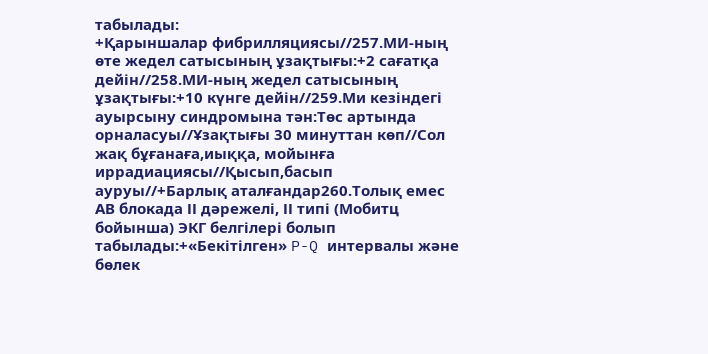табылады:
+Қарыншалар фибрилляциясы//257.МИ-ның өте жедел сатысының ұзақтығы:+2 сағатқа дейін//258.МИ-ның жедел сатысының ұзақтығы:+10 күнге дейін//259.Ми кезіндегі ауырсыну синдромына тән:Төс артында орналасуы//Ұзақтығы 30 минуттан көп//Сол жақ бұғанаға,иыққа, мойынға иррадиациясы//Қысып,басып ауруы//+Барлық аталғандар260.Толық емес АВ блокада ІІ дәрежелі, ІІ типі (Мобитц бойынша) ЭКГ белгілері болып табылады:+«Бекітілген» P-Q интервалы және бөлек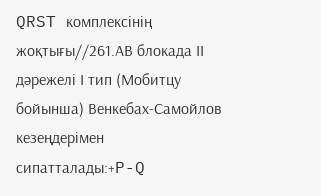QRST комплексінің жоқтығы//261.АВ блокада ІІ дәрежелі І тип (Мобитцу бойынша) Венкебах-Самойлов кезеңдерімен сипатталады:+P-Q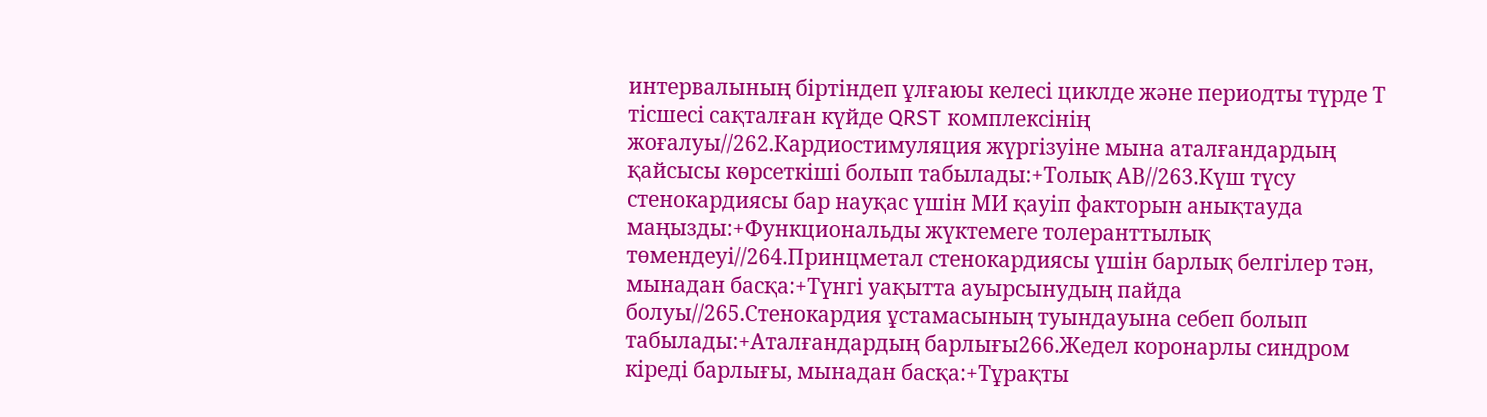интервалының біртіндеп ұлғаюы келесі циклде және периодты түрде Т тісшесі сақталған күйде QRST комплексінің жоғалуы//262.Кардиостимуляция жүргізуіне мына аталғандардың қайсысы көрсеткіші болып табылады:+Толық АВ//263.Күш түсу стенокардиясы бар науқас үшін МИ қауіп факторын анықтауда маңызды:+Функциональды жүктемеге толеранттылық төмендеуі//264.Принцметал стенокардиясы үшін барлық белгілер тән, мынадан басқа:+Түнгі уақытта ауырсынудың пайда болуы//265.Стенокардия ұстамасының туындауына себеп болып табылады:+Аталғандардың барлығы266.Жедел коронарлы синдром кіреді барлығы, мынадан басқа:+Тұрақты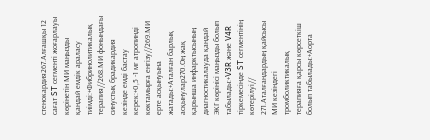стенокардия267.Алғашқы 12 сағат ST сегменті жоғарлауы көрінетін МИ маңызды қандай емдік араласу тиімді:+Фибринолитикалық терапия//268.МИ фонындағы синустық брадикардия кезінде емді бастау керек:+0,5 -1 мг атропинді көктамырға енгізу//269.МИ ерте асқынуына жатады:+Аталған барлық асқынулар270.Оң жақ қарынша инфарктысының диагностикалауда қандай ЭКГ көрінісі маңызды болып табылады:+V3R және V4R тіркемесінде ST сегментінің көтерілуі// 271.Аталғандардың қайсысы МИ кезіндегі тромболиктикалық терапияға қарсы көрсеткіш болып табылады:+Аорта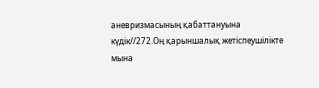аневризмасының қабаттануына күдік//272.Оң қарыншалық жетіспеушілікте мына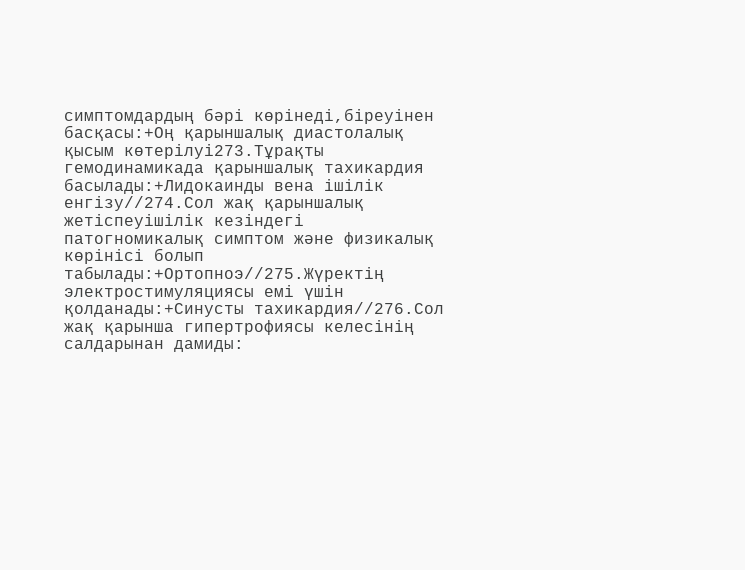симптомдардың бәрі көрінеді,біреуінен басқасы:+Оң қарыншалық диастолалық қысым көтерілуі273.Тұрақты гемодинамикада қарыншалық тахикардия басылады:+Лидокаинды вена ішілік енгізу//274.Сол жақ қарыншалық жетіспеуішілік кезіндегі патогномикалық симптом және физикалық көрінісі болып табылады:+Ортопноэ//275.Жүректің электростимуляциясы емі үшін қолданады:+Синусты тахикардия//276.Сол жақ қарынша гипертрофиясы келесінің салдарынан дамиды: